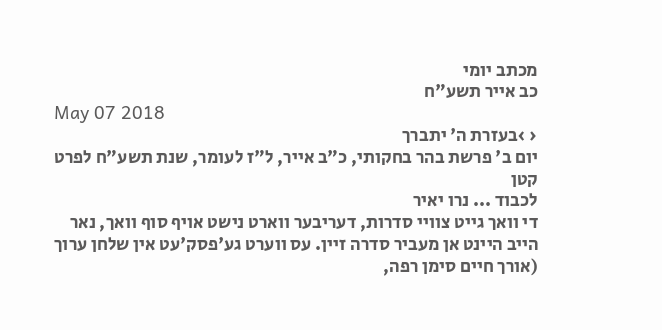מכתב יומי
כב אייר תשע"ח
May 07 2018
‹ ›בעזרת ה' יתברך
יום ב' פרשת בהר בחקותי, כ"ב אייר, ל"ז לעומר, שנת תשע"ח לפרט קטן
לכבוד ... נרו יאיר
די וואך גייט צוויי סדרות, דעריבער ווארט נישט אויף סוף וואך, נאר הייב היינט אן מעביר סדרה זיין. עס ווערט גע'פסק'עט אין שלחן ערוך (אורך חיים סימן רפה,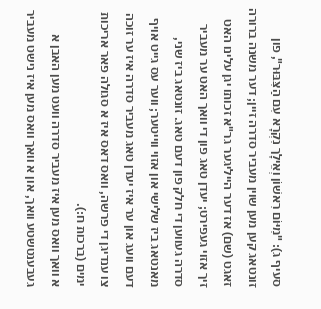סעיף ג): "מִיּוֹם רִאשׁוֹן וְאֵילָך נִקְרָא עִם הַצִּבּוּר", פון זונטאג קען מען שוין מעביר סדרה זיין; דער משנה ברורה זאגט (שם) אז דער הייליגער גר"א זכותו יגן עלינו האט זיך אזוי געפירט; יעדן טאג פון די וואך האט ער מעביר סדרה געווען די חלק פון דעם טאג. זונטאג ביז שני, מאנטאג ביז שלישי און אזוי ווייטער; ווער עס גייט אויף דעם וועג און ער איז יעדן טאג מעביר סדרה איז ער זוכה צו ענדיגן די פרשה, וואס דאס איז א סגולה פאר אריכות ימים (ברכות ח:).
א וואך וואס מען איז מעביר סדרה וועט מען האבן א געבענטשטע וואך, און א וואך וואס מען איז נישט מעביר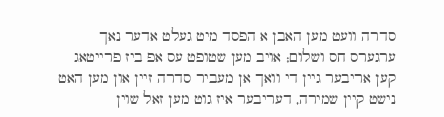סדרה וועט מען האבן א הפסד מיט געלט אדער נאך ערגערס חס ושלום; אויב מען שטופט עס אפ ביז פרייטאג קען אריבער גיין די וואך אן מעביר סדרה זיין און מען האט נישט קיין שמירה, דעריבער איז גוט מען זאל שוין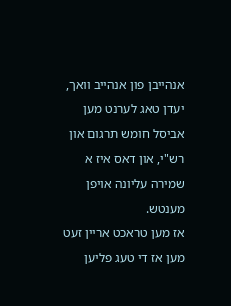אנהייבן פון אנהייב וואך, יעדן טאג לערנט מען אביסל חומש תרגום און רש"י, און דאס איז א שמירה עליונה אויפן מענטש.
אז מען טראכט אריין זעט מען אז די טעג פליען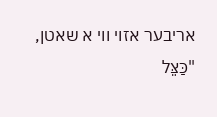אריבער אזוי ווי א שאטן, "כַּצֵּל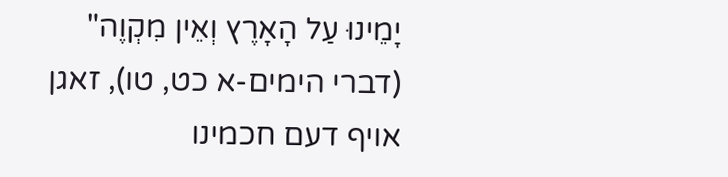יָמֵינוּ עַל הָאָרֶץ וְאֵין מִקְוֶה" (דברי הימים-א כט, טו), זאגן אויף דעם חכמינו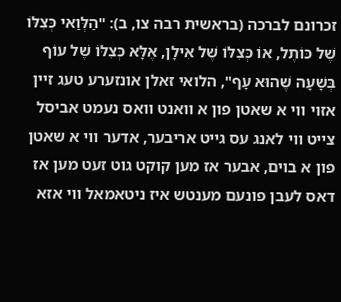זכרונם לברכה (בראשית רבה צו, ב): "הַלְּוַאי כְּצִלּוֹ שֶׁל כּוֹתֶל, אוֹ כְּצִלּוֹ שֶׁל אִילָן, אֶלָּא כְּצִלּוֹ שֶׁל עוֹף בְּשָׁעָה שֶׁהוּא עָף", הלואי זאלן אונזערע טעג זיין אזוי ווי א שאטן פון א וואנט וואס נעמט אביסל צייט ווי לאנג עס גייט אריבער, אדער ווי א שאטן פון א בוים, אבער אז מען קוקט גוט זעט מען אז דאס לעבן פונעם מענטש איז ניטאמאל ווי אזא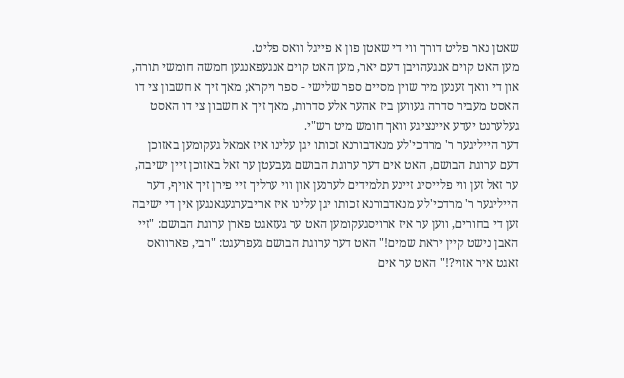שאטן נאר פליט דורך ווי די שאטן פון א פייגל וואס פליט.
מען האט קוים אנגעהויבן דעם יאר, מען האט קוים אנגעפאנגען חמשה חומשי תורה, און די וואך זענען מיר שוין מסיים ספר שלישי - ספר ויקרא; מאך זיך א חשבון צי דו האסט מעביר סדרה געווען ביז אהער אלע סדרות, מאך זיך א חשבון צי דו האסט געלערנט יעדע איינציגע וואך חומש מיט רש"י.
דער הייליגער ר' מרדכי'לע מנאדבורנא זכותו יגן עלינו איז אמאל געקומען באזוכן דעם ערוגת הבושם, האט אים דער ערוגת הבושם געבעטן ער זאל באזוכן זיין ישיבה, ער זאל זען ווי פלייסיג זיינע תלמידים לערנען און ווי ערליך זיי פירן זיך אויף, דער הייליגער ר' מרדכי'לע מנאדבורנא זכותו יגן עלינו איז אריבערגעגאנגען אין די ישיבה זען די בחורים, ווען ער איז ארויסגעקומען האט ער געזאגט פארן ערוגת הבושם: "זיי האבן נישט קיין יראת שמים!" האט דער ערוגת הבושם געפרעגט: "רבי, פארוואס זאגט איר אזוי?!" האט ער אים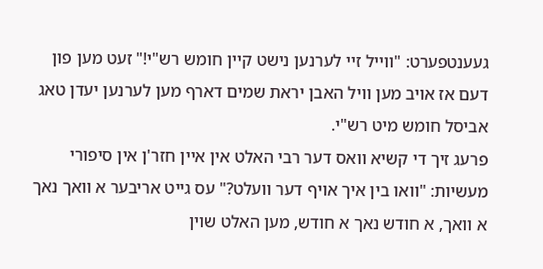געענטפערט: "ווייל זיי לערנען נישט קיין חומש רש"י!" זעט מען פון דעם אז אויב מען וויל האבן יראת שמים דארף מען לערנען יעדן טאג אביסל חומש מיט רש"י.
פרעג זיך די קשיא וואס דער רבי האלט אין איין חזר'ן אין סיפורי מעשיות: "וואו בין איך אויף דער וועלט?" עס גייט אריבער א וואך נאך א וואך, א חודש נאך א חודש, מען האלט שוין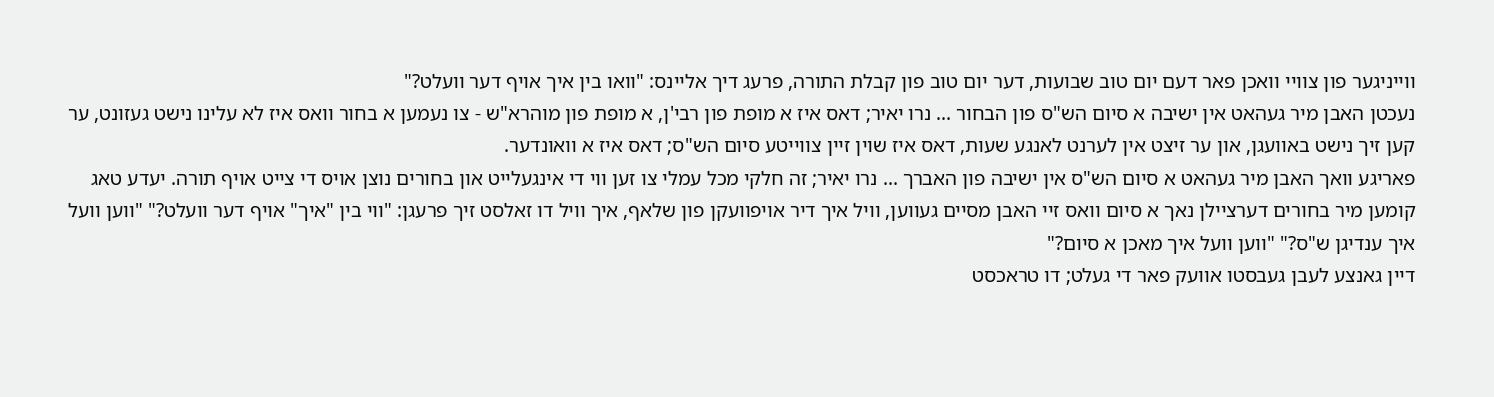ווייניגער פון צוויי וואכן פאר דעם יום טוב שבועות, דער יום טוב פון קבלת התורה, פרעג דיך אליינס: "וואו בין איך אויף דער וועלט?"
נעכטן האבן מיר געהאט אין ישיבה א סיום הש"ס פון הבחור ... נרו יאיר; דאס איז א מופת פון רבי'ן, א מופת פון מוהרא"ש - צו נעמען א בחור וואס איז לא עלינו נישט געזונט, ער קען זיך נישט באוועגן, און ער זיצט אין לערנט לאנגע שעות, דאס איז שוין זיין צווייטע סיום הש"ס; דאס איז א וואונדער.
פאריגע וואך האבן מיר געהאט א סיום הש"ס אין ישיבה פון האברך ... נרו יאיר; זה חלקי מכל עמלי צו זען ווי די אינגעלייט און בחורים נוצן אויס די צייט אויף תורה. יעדע טאג קומען מיר בחורים דערציילן נאך א סיום וואס זיי האבן מסיים געווען, וויל איך דיר אויפוועקן פון שלאף, איך וויל דו זאלסט זיך פרעגן: "ווי בין "איך" אויף דער וועלט?" "ווען וועל איך ענדיגן ש"ס?" "ווען וועל איך מאכן א סיום?"
דיין גאנצע לעבן געבסטו אוועק פאר די געלט; דו טראכסט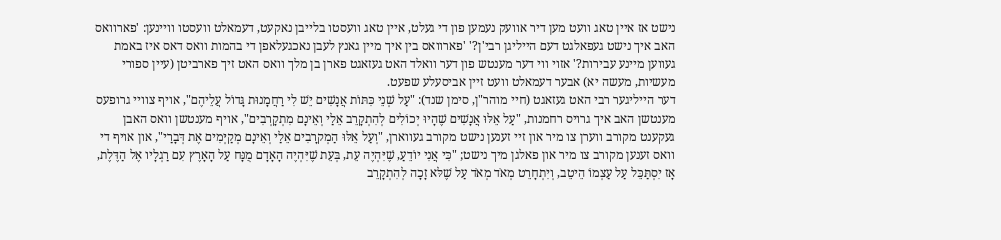נישט אז איין טאג וועט מען דיר אוועק נעמען פון די געלט, איין טאג וועסטו בלייבן נאקעט, דעמאלט וועסטו וויינען: 'פארוואס האב איך נישט געפאלגט דעם הייליגן רבי'ן?' 'פארוואס בין איך מיין גאנץ לעבן נאכגעלאפן די בהמות וואס דאס איז באמת געווען מיינע עבירות?' אזוי ווי דער מענטש פון דער וואלד האט געזאגט פארן בן מלך וואס האט זיך פארביטן (עיין ספורי מעשיות, מעשה יא) אבער דעמאלט וועט זיין אביסעלע שפעט.
דער הייליגער רבי האט געזאגט (חיי מוהר"ן, סימן שנד): "עַל שְׁנֵי כִּתּוֹת אֲנָשִׁים יֵשׁ לִי רַחֲמָנוּת גָּדוֹל עֲלֵיהֶם", אויף צוויי גרופעס מענטשן האב איך גרויס רחמנות, "עַל אֵלּוּ אֲנָשִׁים שֶׁהָיוּ יְכוֹלִים לְהִתְקָרֵב אֵלַי וְאֵינָם מִתְקָרְבִים", אויף מענטשן וואס האבן געקענט מקורב ווערן צו מיר און זיי זענען נישט מקורב געווארן, "וְעַל אֵלּוּ הַמְקרָבִים אֵלַי וְאֵינָם מְקַיְּמִים אֶת דְּבָרַי", און אויף די וואס זענען מקורב צו מיר און פאלגן מיך נישט; "כִּי אֲנִי יוֹדֵעַ, שֶׁיִּהְיֶה עֵת, בְּעֵת שֶׁיִּהְיֶה הָאָדָם מֻנָּח עַל הָאָרֶץ עִם רַגְלָיו אֶל הַדֶּלֶת, אָז יִסְתַּכֵּל עַל עַצְמוֹ הֵיטֵב, וְיִתְחָרֵט מְאֹד מְאֹד עַל שֶׁלּא זָכָה לְהִתְקָרֵב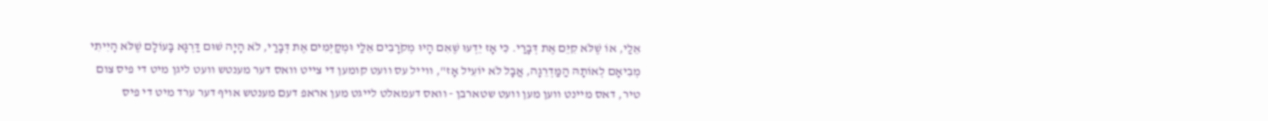אֵלַי, אוֹ שֶׁלֹּא קִיֵּם אֶת דְּבָרַי. כִּי אָז יֵדְעוּ שֶׁאִם הָיוּ מְקֹרָבִים אֵלַי וּמְקַיְּמִים אֶת דְּבָרַי, לֹא הָיָה שׁוּם דַּרְגָּא בָּעוֹלָם שֶׁלֹּא הָיִיתִי מְבִיאָם לְאוֹתָהּ הַמַּדְרֵגָה, אֲבָל לֹא יוֹעִיל אָז", ווייל עס וועט קומען די צייט וואס דער מענטש וועט ליגן מיט די פיס צום טיר, דאס מיינט ווען מען וועט שטארבן - וואס דעמאלט לייגט מען אראפ דעם מענטש אויף דער ערד מיט די פיס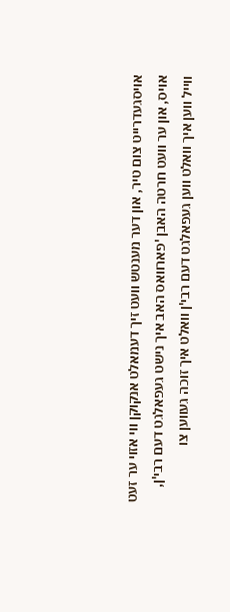אויסגעדרייט צום טיר, און דער מענטש וועט זיך דעמאלט אנקוקן ווי אזוי ער זעט אויס, און ער וועט חרטה האבן 'פארוואס האב איך נישט געפאלגט דעם רבי'ן, ווייל ווען איך וואלט ווען געפאלגט דעם רבי'ן וואלט איך זוכה געווען צו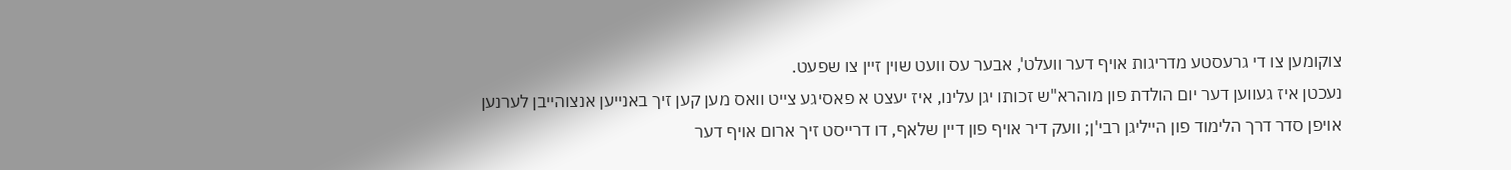צוקומען צו די גרעסטע מדריגות אויף דער וועלט', אבער עס וועט שוין זיין צו שפעט.
נעכטן איז געווען דער יום הולדת פון מוהרא"ש זכותו יגן עלינו, איז יעצט א פאסיגע צייט וואס מען קען זיך באנייען אנצוהייבן לערנען אויפן סדר דרך הלימוד פון הייליגן רבי'ן; וועק דיר אויף פון דיין שלאף, דו דרייסט זיך ארום אויף דער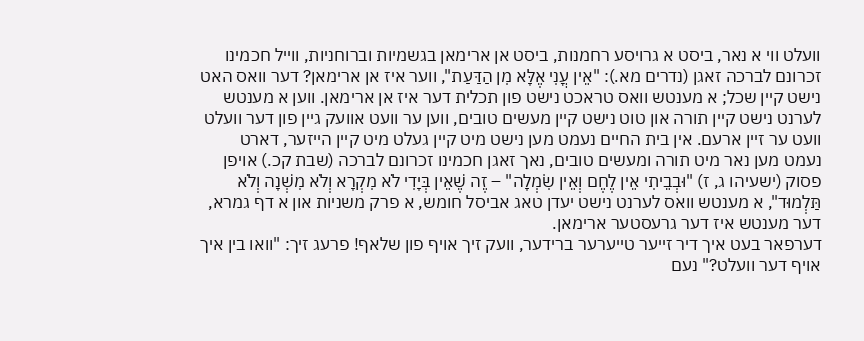וועלט ווי א נאר, ביסט א גרויסע רחמנות, ביסט אן ארימאן בגשמיות וברוחניות, ווייל חכמינו זכרונם לברכה זאגן (נדרים מא.): "אֵין עֳנִי אֶלָּא מִן הַדַּעַת", ווער איז אן ארימאן? דער וואס האט נישט קיין שכל; א מענטש וואס טראכט נישט פון תכלית דער איז אן ארימאן. ווען א מענטש לערנט נישט קיין תורה און טוט נישט קיין מעשים טובים, ווען ער וועט אוועק גיין פון דער וועלט וועט ער זיין ארעם. אין בית החיים נעמט מען נישט מיט קיין געלט מיט קיין הייזער, דארט נעמט מען נאר מיט תורה ומעשים טובים, נאך זאגן חכמינו זכרונם לברכה (שבת קכ.) אויפן פסוק (ישעיהו ג, ז) "וּבְבֵיתִי אֵין לֶחֶם וְאֵין שִׂמְלָה" – זֶה שֶׁאֵין בְּיָדִי לֹא מִקְרָא וְלֹא מִשְׁנָה וְלֹא תַּלְמוּד", א מענטש וואס לערנט נישט יעדן טאג אביסל חומש, א פרק משניות און א דף גמרא, דער מענטש איז דער גרעסטער ארימאן.
דערפאר בעט איך דיר זייער טייערער ברידער, וועק זיך אויף פון שלאף! פרעג זיך: "וואו בין איך אויף דער וועלט?" נעם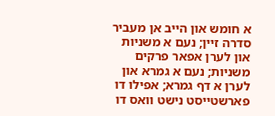א חומש און הייב אן מעביר סדרה זיין; נעם א משניות און לערן אפאר פרקים משניות; נעם א גמרא און לערן א דף גמרא; אפילו דו פארשטייסט נישט וואס דו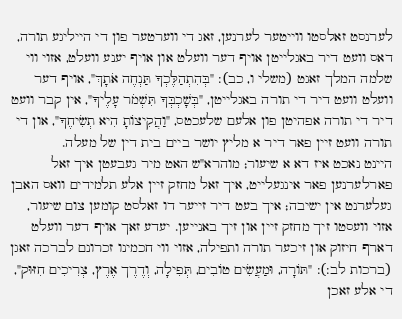לערנסט זאלסטו ווייטער לערנען, זאג די ווערטער פון די הייליגע תורה, דאס וועט דיר באגלייטן אויף דער וועלט און אויף יענע וועלט, אזוי ווי שלמה המלך זאגט (משלי ו, כב): "בְּהִתְהַלֶּכְךָ תַּנְחֶה אֹתָךְ", אויף דער וועלט וועט דיר די תורה באגלייטן, "בְּשָׁכְבְּךָ תִּשְׁמֹר עָלֶיךָ", אין קבר וועט דיר די תורה אפהיטן פון אלעם שלעכטס, "וַהֲקִיצוֹתָ הִיא תְשִׂיחֶךָ", און די תורה וועט זיין פאר דיר א מליץ יושר ביים בית דין של מעלה.
היינט נאכט איז דא א שיעור; מוהרא"ש האט מיר געבעטן איך זאל פארלערנען פאר אינגעלייט, איך זאל מחזק זיין אלע תלמידים וואס האבן געלערנט אין ישיבה; איך בעט דיר זייער דו זאלסט קומען צום שיעור, אזוי וועסטו זיך מחזק זיין און זיך באנייען. יעדע זאך אויף דער וועלט דארף חיזוק און זיכער תורה ותפילה, אזוי ווי חכמינו זכרונם לברכה זאגן (ברכות לב:): "תּוֹרָה, וּמַעֲשִׂים טוֹבִים, תְּפִילָה, וְדֶרֶך אֶרֶץ, צְרִיכִים חִזּוּק", די אלע זאכן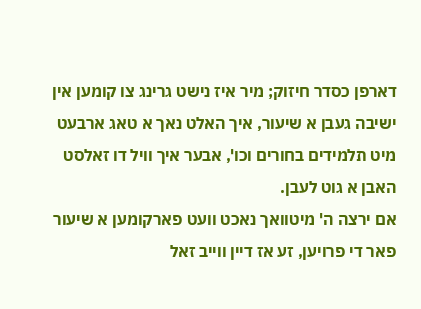דארפן כסדר חיזוק; מיר איז נישט גרינג צו קומען אין ישיבה געבן א שיעור, איך האלט נאך א טאג ארבעט מיט תלמידים בחורים וכו', אבער איך וויל דו זאלסט האבן א גוט לעבן.
אם ירצה ה' מיטוואך נאכט וועט פארקומען א שיעור פאר די פרויען, זע אז דיין ווייב זאל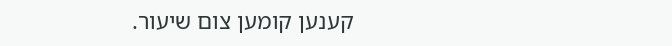קענען קומען צום שיעור.